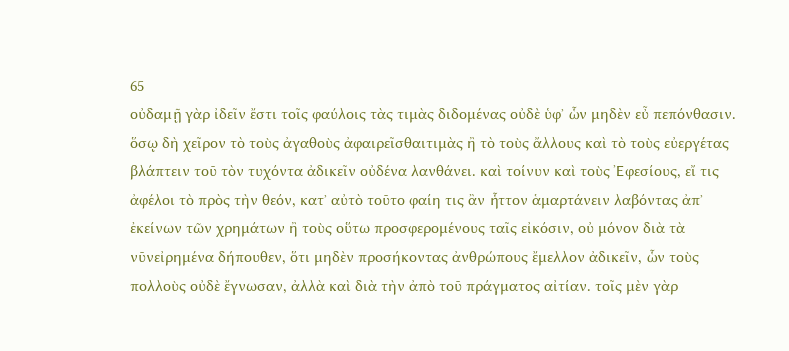65
οὐδαμῇ γὰρ ἰδεῖν ἔστι τοῖς φαύλοις τὰς τιμὰς διδομένας οὐδὲ ὑφʼ ὧν μηδὲν εὖ πεπόνθασιν. ὅσῳ δὴ χεῖρον τὸ τοὺς ἀγαθοὺς ἀφαιρεῖσθαιτιμὰς ἢ τὸ τοὺς ἄλλους καὶ τὸ τοὺς εὐεργέτας βλάπτειν τοῦ τὸν τυχόντα ἀδικεῖν οὐδένα λανθάνει. καὶ τοίνυν καὶ τοὺς Ἐφεσίους, εἴ τις ἀφέλοι τὸ πρὸς τὴν θεόν, κατʼ αὐτὸ τοῦτο φαίη τις ἂν ἧττον ἁμαρτάνειν λαβόντας ἀπʼ ἐκείνων τῶν χρημάτων ἢ τοὺς οὕτω προσφερομένους ταῖς εἰκόσιν, οὐ μόνον διὰ τὰ νῦνεἰρημένα δήπουθεν, ὅτι μηδὲν προσήκοντας ἀνθρώπους ἔμελλον ἀδικεῖν, ὧν τοὺς πολλοὺς οὐδὲ ἔγνωσαν, ἀλλὰ καὶ διὰ τὴν ἀπὸ τοῦ πράγματος αἰτίαν. τοῖς μὲν γὰρ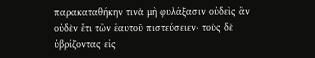παρακαταθήκην τινὰ μὴ φυλάξασιν οὐδεὶς ἂν οὐδὲν ἔτι τῶν ἑαυτοῦ πιστεύσειεν· τοὺς δὲ ὑβρίζοντας εἰς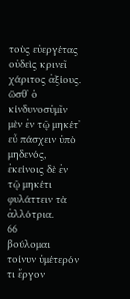τοὺς εὐεργέτας οὐδεὶς κρινεῖ χάριτος ἀξίους. ὥσθʼ ὁ κίνδυνοσὑμῖν μὲν ἐν τῷ μηκέτʼ εὖ πάσχειν ὑπὸ μηδενός, ἐκείνοις δὲ ἐν τῷ μηκέτι φυλάττειν τὰ ἀλλότρια.
66
βούλομαι τοίνυν ὑμέτερόν τι ἔργον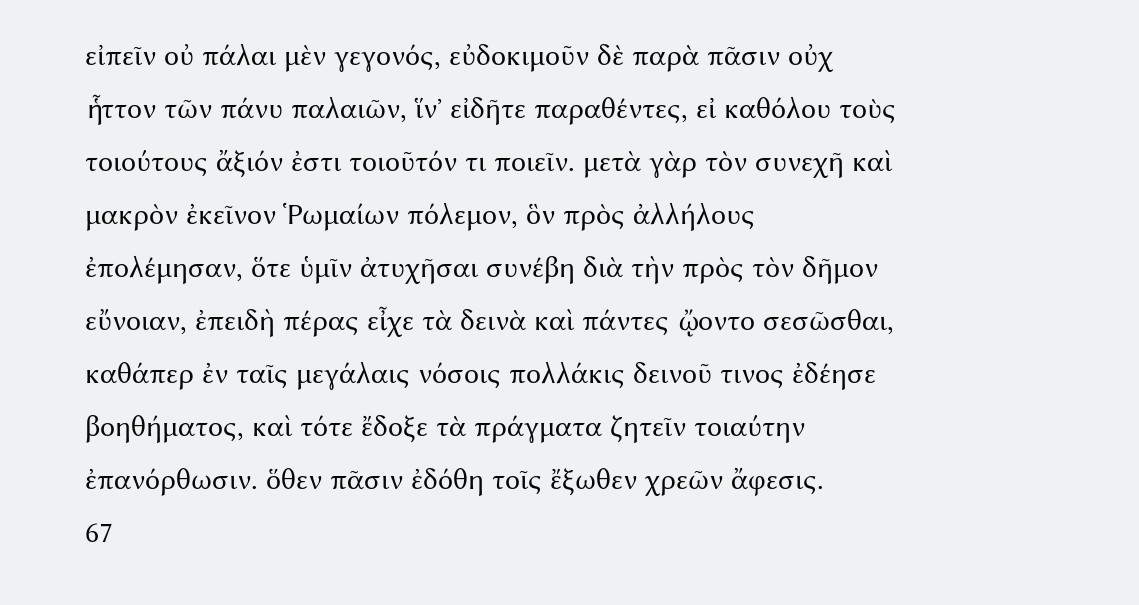εἰπεῖν οὐ πάλαι μὲν γεγονός, εὐδοκιμοῦν δὲ παρὰ πᾶσιν οὐχ ἧττον τῶν πάνυ παλαιῶν, ἵνʼ εἰδῆτε παραθέντες, εἰ καθόλου τοὺς τοιούτους ἄξιόν ἐστι τοιοῦτόν τι ποιεῖν. μετὰ γὰρ τὸν συνεχῆ καὶ μακρὸν ἐκεῖνον Ῥωμαίων πόλεμον, ὃν πρὸς ἀλλήλους ἐπολέμησαν, ὅτε ὑμῖν ἀτυχῆσαι συνέβη διὰ τὴν πρὸς τὸν δῆμον εὔνοιαν, ἐπειδὴ πέρας εἶχε τὰ δεινὰ καὶ πάντες ᾤοντο σεσῶσθαι, καθάπερ ἐν ταῖς μεγάλαις νόσοις πολλάκις δεινοῦ τινος ἐδέησε βοηθήματος, καὶ τότε ἔδοξε τὰ πράγματα ζητεῖν τοιαύτην ἐπανόρθωσιν. ὅθεν πᾶσιν ἐδόθη τοῖς ἔξωθεν χρεῶν ἄφεσις.
67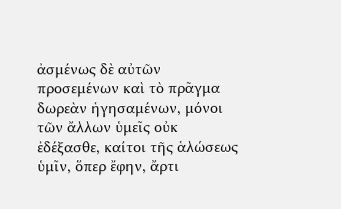ἀσμένως δὲ αὐτῶν προσεμένων καὶ τὸ πρᾶγμα δωρεὰν ἡγησαμένων, μόνοι τῶν ἄλλων ὑμεῖς οὐκ ἐδέξασθε, καίτοι τῆς ἁλώσεως ὑμῖν, ὅπερ ἔφην, ἄρτι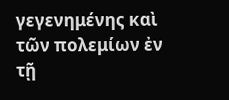γεγενημένης καὶ τῶν πολεμίων ἐν τῇ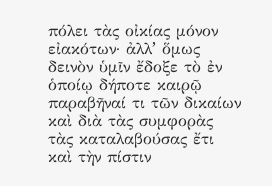πόλει τὰς οἰκίας μόνον εἰακότων· ἀλλʼ ὅμως δεινὸν ὑμῖν ἔδοξε τὸ ἐν ὁποίῳ δήποτε καιρῷ παραβῆναί τι τῶν δικαίων καὶ διὰ τὰς συμφορὰς τὰς καταλαβούσας ἔτι καὶ τὴν πίστιν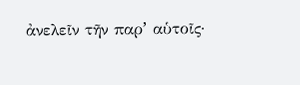ἀνελεῖν τῆν παρʼ αὑτοῖς·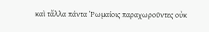καὶ τἄλλα πάντα Ῥωμαίοις παραχωροῦντες οὐκ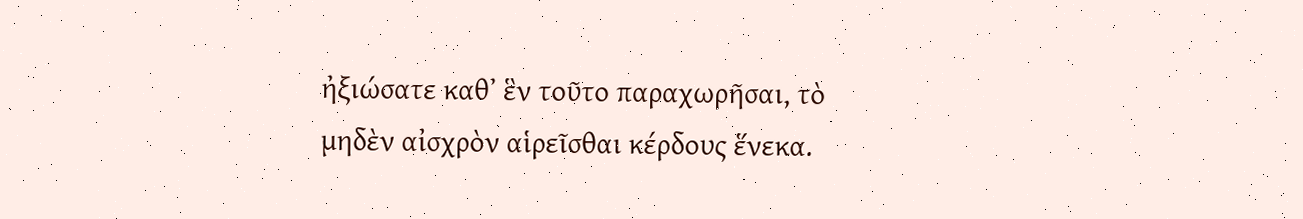ἠξιώσατε καθʼ ἓν τοῦτο παραχωρῆσαι, τὸ μηδὲν αἰσχρὸν αἱρεῖσθαι κέρδους ἕνεκα.